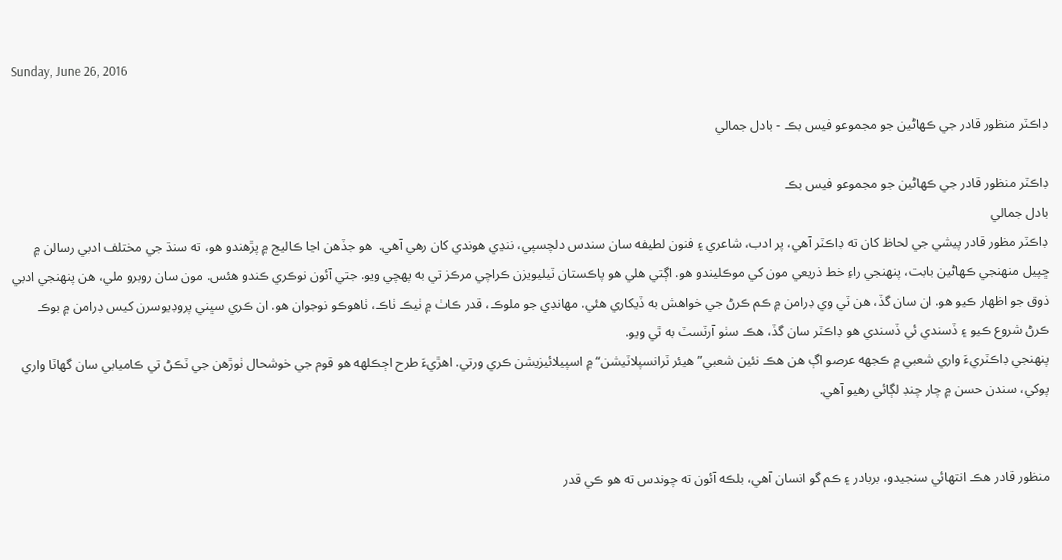Sunday, June 26, 2016

ڊاڪٽر منظور قادر جي ڪهاڻين جو مجموعو فيس بڪ - بادل جمالي

ڊاڪٽر منظور قادر جي ڪهاڻين جو مجموعو فيس بڪ
بادل جمالي
ڊاڪٽر مظور قادر پيشي جي لحاظ کان ته ڊاڪٽر آهي، پر ادب، شاعري ۽ فنون لطيفه سان سندس دلچسپي، ننڍي هوندي کان رهي آهي.  هو جڏهن اڃا ڪاليج ۾ پڙهندو هو، ته سنڌ جي مختلف ادبي رسالن ۾ ڇپيل منهنجي ڪهاڻين بابت، پنهنجي راءِ خط ذريعي مون کي موڪليندو هو. اڳتي هلي هو پاڪستان ٽيليويزن ڪراچي مرڪز تي به پهچي ويو. جتي آئون نوڪري ڪندو هئس. مون سان روبرو ملي، هن پنهنجي ادبي ذوق جو اظهار ڪيو هو. ان سان گڏ، هن ٽي وي ڊرامن ۾ ڪم ڪرڻ جي خواهش به ڏيکاري هئي. مهانڊي جو ملوڪ، قدر ڪاٺ ۾ ٺيڪ ٺاڪ، ٺاهوڪو نوجوان هو. ان ڪري سڀني پروڊيوسرن کيس ڊرامن ۾ بوڪ ڪرڻ شروع ڪيو ۽ ڏسندي ئي ڏسندي هو ڊاڪٽر سان گڏ، هڪ سٺو آرٽسٽ به ٿي ويو.
پنهنجي ڊاڪٽريءَ واري شعبي ۾ ڪجهه عرصو اڳ هن هڪ نئين شعبي” هيئر ٽرانسپلاٽيشن“ ۾ اسپيلائيزيشن ڪري ورتي. اهڙيءَ طرح اڄڪلهه هو قوم جي خوشحال ٺوڙهن جي ٽڪڻ تي ڪاميابي سان گهاٽا واري پوکي، سندن حسن ۾ چار چنڊ لڳائي رهيو آهي.


منظور قادر هڪ انتهائي سنجيدو، بربادر ۽ ڪم گو انسان آهي، بلڪه آئون ته چوندس ته هو ڪي قدر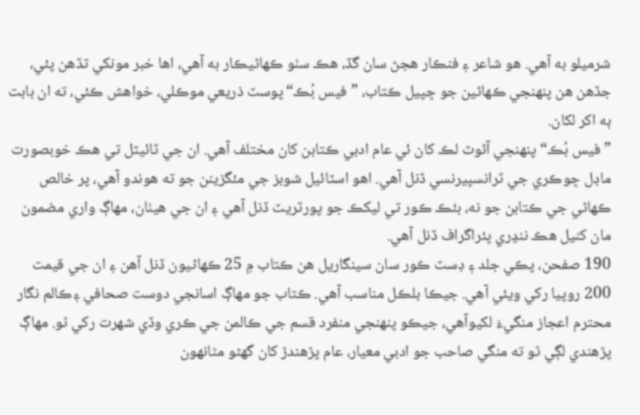شرميلو به آهي. هو شاعر ۽ فنڪار هجڻ سان گڏ، هڪ سٺو ڪهاڻيڪار به آهي، اها خبر مونکي تڏهن پئي، جڏهن هن پنهنجي ڪهاڻين جو ڇپيل ڪتاب، ”فيس بُڪ“پوسٽ ذريعي موڪلي، خواهش ڪئي، ته ان بابت ٻه اکر لکان.
”فيس بُڪ“ پنهنجي آئوٽ لڪ کان ئي عام ادبي ڪتابن کان مختلف آهي. ان جي ٽائيٽل تي هڪ خوبصورت ماڊل ڇوڪري جي ٽرانسپيرنسي ڏنل آهي. اهو اسٽائيل شوبز جي مئگزينن جو ته هوندو آهي، پر خالص ڪهاڻي جي ڪتابن جو نه، بئڪ ڪور تي ليکڪ جو پورٽريٽ ڏنل آهي ۽ ان جي هيٺان، مهاڳ واري مضمون مان کنيل هڪ ننڍري پئراگراف ڏنل آهي.
190 صفحن، پڪي جلد ۽ ڊسٽ ڪور سان سينگاريل هن ڪتاب ۾ 25 ڪهاڻيون ڏنل آهن ۽ ان جي قيمت 200 روپيا رکي ويئي آهي. جيڪا بلڪل مناسب آهي. ڪتاب جو مهاڳ اسانجي دوست صحافي ۽ڪالم نگار محترم اعجاز منگيءَ لکيوآهي، جيڪو پنهنجي منفرد قسم جي ڪالمن جي ڪري وڏي شهرت رکي ٿو. مهاڳ پڙهندي لڳي ٿو ته منگي صاحب جو ادبي معيار، عام پڙهندڙ کان گهڻو مٿانهون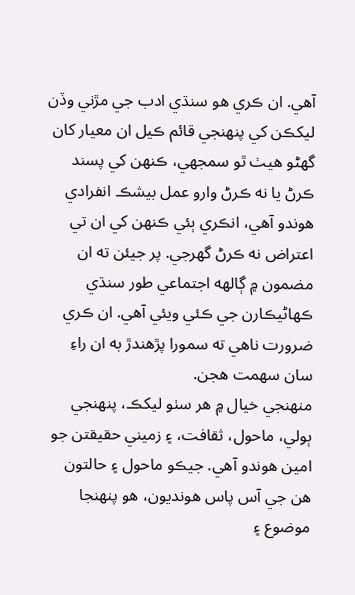آهي. ان ڪري هو سنڌي ادب جي مڙني وڏن ليکڪن کي پنهنجي قائم ڪيل ان معيار کان گهڻو هيٺ ٿو سمجهي، ڪنهن کي پسند ڪرڻ يا نه ڪرڻ وارو عمل بيشڪ انفرادي هوندو آهي، انڪري ٻئي ڪنهن کي ان تي اعتراض نه ڪرڻ گهرجي. پر جيئن ته ان مضمون ۾ ڳالهه اجتماعي طور سنڌي ڪهاڻيڪارن جي ڪئي ويئي آهي. ان ڪري ضرورت ناهي ته سمورا پڙهندڙ به ان راءِ سان سهمت هجن.
منهنجي خيال ۾ هر سٺو ليکڪ، پنهنجي ٻولي، ماحول، ثقافت، ۽ زميني حقيقتن جو امين هوندو آهي. جيڪو ماحول ۽ حالتون هن جي آس پاس هونديون، هو پنهنجا موضوع ۽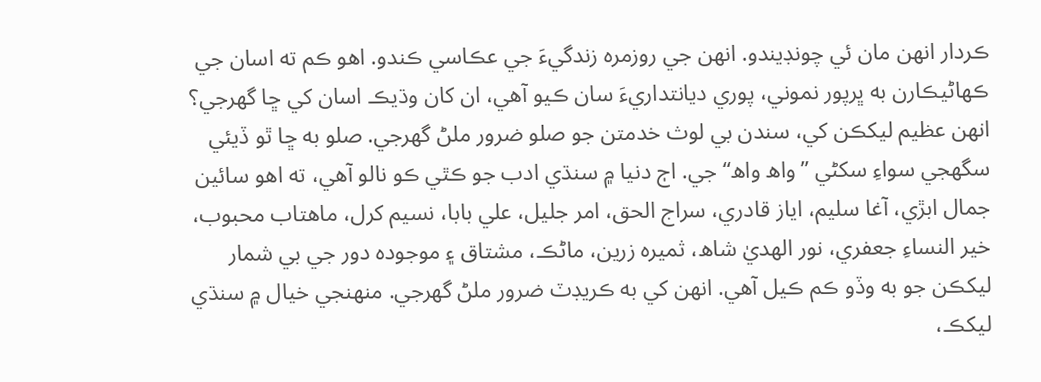ڪردار انهن مان ئي چونڊيندو. انهن جي روزمره زندگيءَ جي عڪاسي ڪندو. اهو ڪم ته اسان جي ڪهاڻيڪارن به ڀرپور نموني، پوري ديانتداريءَ سان ڪيو آهي، ان کان وڌيڪ اسان کي ڇا گهرجي؟
انهن عظيم ليکڪن کي، سندن بي لوث خدمتن جو صلو ضرور ملڻ گهرجي. صلو به ڇا ٿو ڏيئي سگهجي سواءِ سکڻي ”واھ واھ“ جي. اڄ دنيا ۾ سنڌي ادب جو ڪٿي ڪو نالو آهي، ته اهو سائين جمال ابڙي، آغا سليم، اياز قادري، سراج الحق، امر جليل، علي بابا، نسيم کرل، ماهتاب محبوب، خير النساءِ جعفري، نور الهديٰ شاھ، ثميره زرين، ماڻڪ، مشتاق ۽ موجوده دور جي بي شمار ليکڪن جو به وڏو ڪم ڪيل آهي. انهن کي به ڪريڊٽ ضرور ملڻ گهرجي. منهنجي خيال ۾ سنڌي ليکڪ،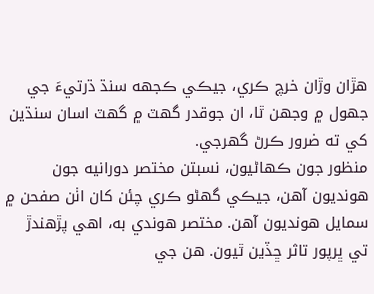هڙان وڙان خرچ ڪري، جيڪي ڪجهه سنڌ ڌرتيءَ جي جهول ۾ وجهن ٿا، ان جوقدر گهٽ ۾ گهٽ اسان سنڌين کي ته ضرور ڪرڻ گهرجي.
منظور جون ڪهاڻيون، نسبتن مختصر دورانيه جون هونديون آهن، جيڪي گهڻو ڪري چئن کان اٺن صفحن ۾ سمايل هونديون آهن. مختصر هوندي به، اهي پڙهندڙ تي ڀرپور تاثر ڇڏين ٿيون. هن جي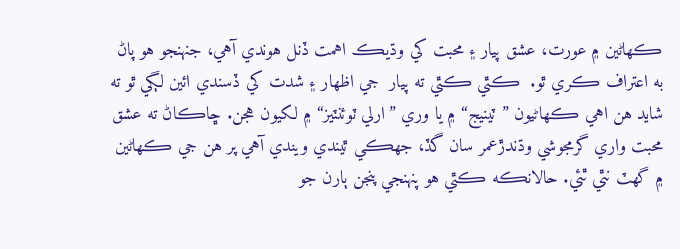ڪهاڻين ۾ عورت، عشق پيار ۽ محبت کي وڌيڪ اهمت ڏنل هوندي آهي، جنهنجو هو پاڻ به اعتراف ڪري ٿو.  ڪٿي ڪٿي ته پيار  جي اظهار ۽ شدت کي ڏسندي ائين لڳي ٿو ته شايد هن اهي ڪهاڻيون ”ٽينيج“ ۾ يا وري ”ارلي ٽوئنٽيز“ ۾ لکيون هجن. ڇاڪاڻ ته عشق محبت واري گرمجوشي وڌندڙعمر سان گڏ، جهڪي ٿيندي ويندي آهي پر هن جي ڪهاڻين ۾ گهٽ نٿي ٿئي. حالانڪه ڪٿي هو پنهنجي پنجن ٻارن جو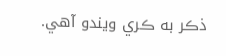ذڪر به ڪري ويندو آهي.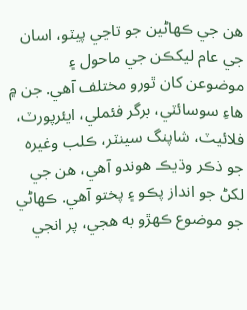هن جي ڪهاڻين جو تاڃي پيٽو، اسان جي عام ليکڪن جي ماحول ۽ موضوعن کان ٿورو مختلف آهي. جن ۾ هاءِ سوسائٽي، برگر فئملي، ايئرپورٽ، فلائيٽ، شاپنگ سينٽر، ڪلب وغيره جو ذڪر وڌيڪ هوندو آهي، هن جي لکڻ جو انداز پڪو ۽ پختو آهي. ڪهاڻي جو موضوع ڪهڙو به هجي، پر انجي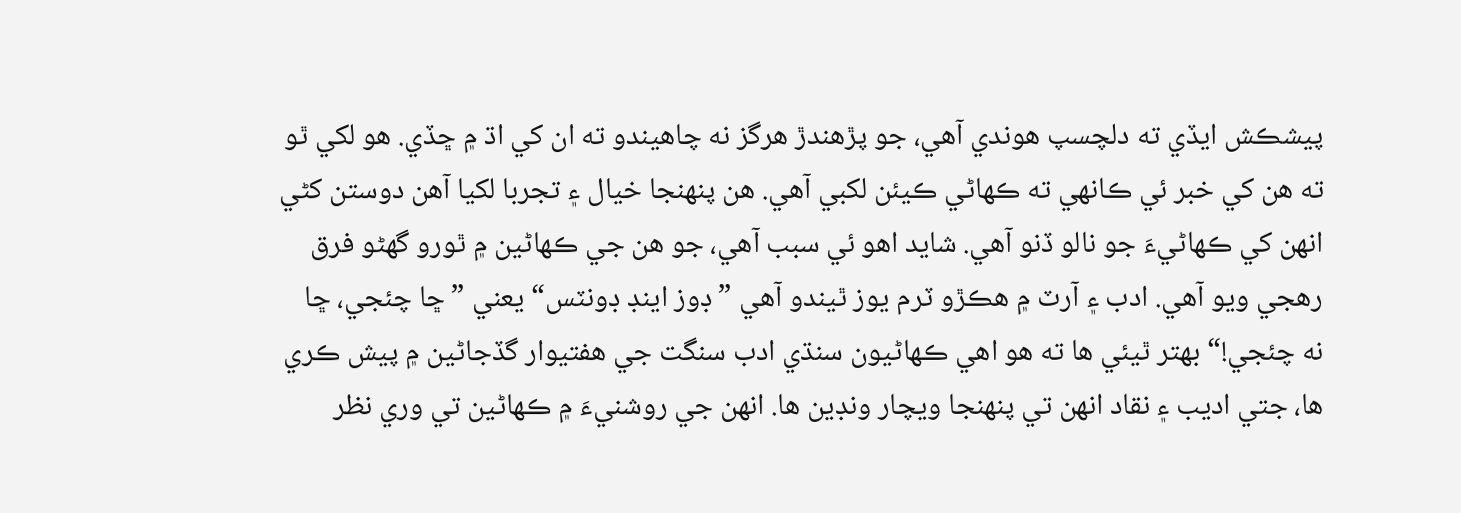پيشڪش ايڏي ته دلچسپ هوندي آهي، جو پڙهندڙ هرگز نه چاهيندو ته ان کي اڌ ۾ ڇڏي. هو لکي ٿو ته هن کي خبر ئي ڪانهي ته ڪهاڻي ڪيئن لکبي آهي. هن پنهنجا خيال ۽ تجربا لکيا آهن دوستن کڻي انهن کي ڪهاڻيءَ جو نالو ڏنو آهي. شايد اهو ئي سبب آهي، جو هن جي ڪهاڻين ۾ ٿورو گهڻو فرق رهجي ويو آهي. ادب ۽ آرٽ ۾ هڪڙو ٽرم يوز ٿيندو آهي ”ڊوز اينڊ ڊونٽس“ يعني ”ڇا چئجي، ڇا نه چئجي!“ بهتر ٿيئي ها ته هو اهي ڪهاڻيون سنڌي ادب سنگت جي هفتيوار گڏجاڻين ۾ پيش ڪري ها، جتي اديب ۽ نقاد انهن تي پنهنجا ويچار ونڊين ها. انهن جي روشنيءَ ۾ ڪهاڻين تي وري نظر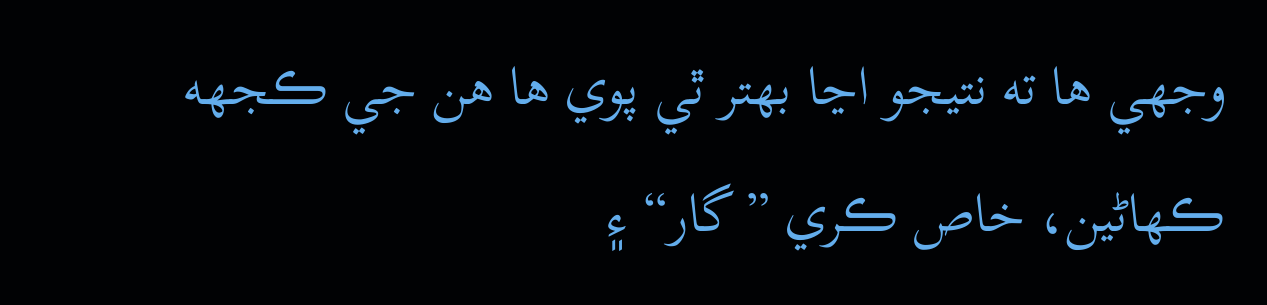وجهي ها ته نتيجو اڃا بهتر ٿي پوي ها هن جي ڪجهه ڪهاڻين، خاص ڪري ”گار“ ۽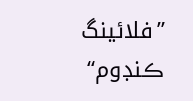”فلائينگ ڪنڊوم“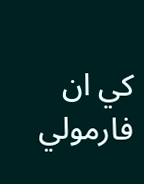کي ان فارمولي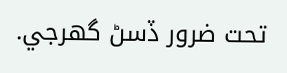تحت ضرور ڏسڻ گهرجي.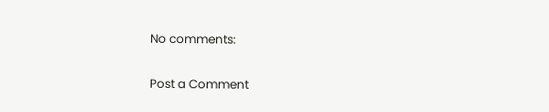No comments:

Post a Comment